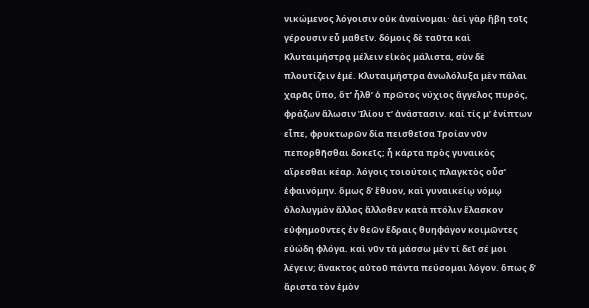νικώμενος λόγοισιν οὐκ ἀναίνομαι· ἀεὶ γὰρ ἥβη τοῖς γέρουσιν εὖ μαθεῖν. δόμοις δὲ ταῦτα καὶ Κλυταιμήστρᾳ μέλειν εἰκὸς μάλιστα, σὺν δὲ πλουτίζειν ἐμέ. Κλυταιμήστρα ἀνωλόλυξα μὲν πάλαι χαρᾶς ὕπο, ὅτʼ ἦλθʼ ὁ πρῶτος νύχιος ἄγγελος πυρός, φράζων ἅλωσιν Ἰλίου τʼ ἀνάστασιν. καί τίς μʼ ἐνίπτων εἶπε, φρυκτωρῶν δία πεισθεῖσα Τροίαν νῦν πεπορθῆσθαι δοκεῖς; ἦ κάρτα πρὸς γυναικὸς αἴρεσθαι κέαρ. λόγοις τοιούτοις πλαγκτὸς οὖσʼ ἐφαινόμην. ὅμως δʼ ἔθυον, καὶ γυναικείῳ νόμῳ ὀλολυγμὸν ἄλλος ἄλλοθεν κατὰ πτόλιν ἔλασκον εὐφημοῦντες ἐν θεῶν ἕδραις θυηφάγον κοιμῶντες εὐώδη φλόγα. καὶ νῦν τὰ μάσσω μὲν τί δεῖ σέ μοι λέγειν; ἄνακτος αὐτοῦ πάντα πεύσομαι λόγον. ὅπως δʼ ἄριστα τὸν ἐμὸν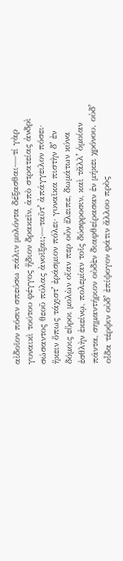αἰδοῖον πόσιν σπεύσω πάλιν μολόντα δέξασθαι·—τί γὰρ γυναικὶ τούτου φέγγος ἥδιον δρακεῖν, ἀπὸ στρατείας ἀνδρὶ σώσαντος θεοῦ πύλας ἀνοῖξαι;—ταῦτʼ ἀπάγγειλον πόσει· ἥκειν ὅπως τάχιστʼ ἐράσμιον πόλει· γυναῖκα πιστὴν δʼ ἐν δόμοις εὕροι μολὼν οἵαν περ οὖν ἔλειπε, δωμάτων κύνα ἐσθλὴν ἐκείνῳ, πολεμίαν τοῖς δύσφροσιν, καὶ τἄλλʼ ὁμοίαν πάντα, σημαντήριον οὐδὲν διαφθείρασαν ἐν μήκει χρόνου. οὐδʼ οἶδα τέρψιν οὐδʼ ἐπίψογον φάτιν ἄλλου πρὸς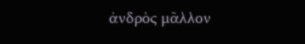ἀνδρὸς μᾶλλον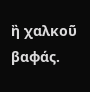ἢ χαλκοῦ βαφάς.